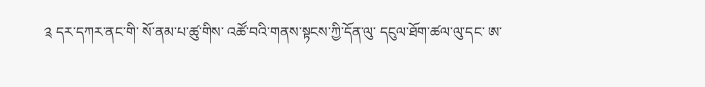༉ དར་དཀར་ནང་གི་ སོ་ནམ་པ་ཚུ་གིས་ འཚོ་བའི་གནས་སྟངས་ཀྱི་དོན་ལུ་ དངུལ་ཐོག་ཚལ་ལུ་དང་ ཨ་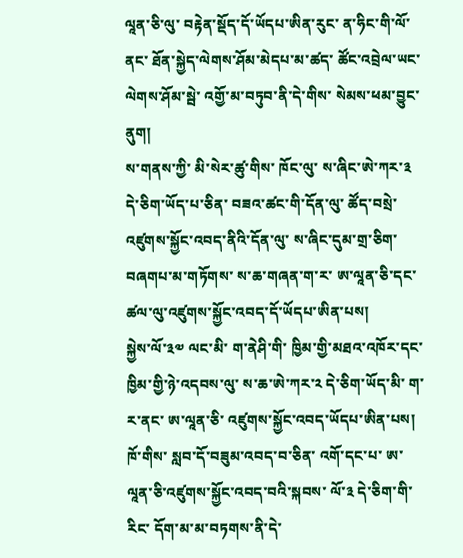ལཱན་ཅི་ལུ་ བརྟེན་སྡོད་དོ་ཡོདཔ་ཨིན་རུང་ ན་ཧིང་གི་ལོ་ནང་ ཐོན་སྐྱེད་ལེགས་ཤོམ་མེདཔ་མ་ཚད་ ཚོང་འབྲེལ་ཡང་ ལེགས་ཤོམ་སྦེ་ འགྱོ་མ་བཏུབ་ནི་དེ་གིས་ སེམས་ཕམ་བྱུང་ནུག།
ས་གནས་ཀྱི་ མི་སེར་ཚུ་གིས་ ཁོང་ལུ་ ས་ཞིང་ཨེ་ཀར་༣ དེ་ཅིག་ཡོད་པ་ཅིན་ བཟའ་ཚང་གི་དོན་ལུ་ ཚོད་བསྲེ་འཛུགས་སྐྱོང་འབད་ནིའི་དོན་ལུ་ ས་ཞིང་དུམ་གྲ་ཅིག་ བཞགཔ་མ་གཏོགས་ ས་ཆ་གཞན་ག་ར་ ཨ་ལཱན་ཅི་དང་ ཚལ་ལུ་འཛུགས་སྐྱོང་འབད་དོ་ཡོདཔ་ཨིན་པས།
སྐྱེས་ལོ་༣༧ ལང་མི་ ག་ནེཤི་གི་ ཁྱིམ་གྱི་མཐའ་འཁོར་དང་ ཁྱིམ་གྱི་ཉེ་འདབས་ལུ་ ས་ཆ་ཨེ་ཀར་༢ དེ་ཅིག་ཡོད་མི་ ག་ར་ནང་ ཨ་ལཱན་ཅི་ འཛུགས་སྐྱོང་འབད་ཡོདཔ་ཨིན་པས།
ཁོ་གིས་ སླབ་དོ་བཟུམ་འབད་བ་ཅིན་ འགོ་དང་པ་ ཨ་ལཱན་ཅི་འཛུགས་སྐྱོང་འབད་བའི་སྐབས་ ལོ་༣ དེ་ཅིག་གི་རིང་ དོག་མ་མ་བཏགས་ནི་དེ་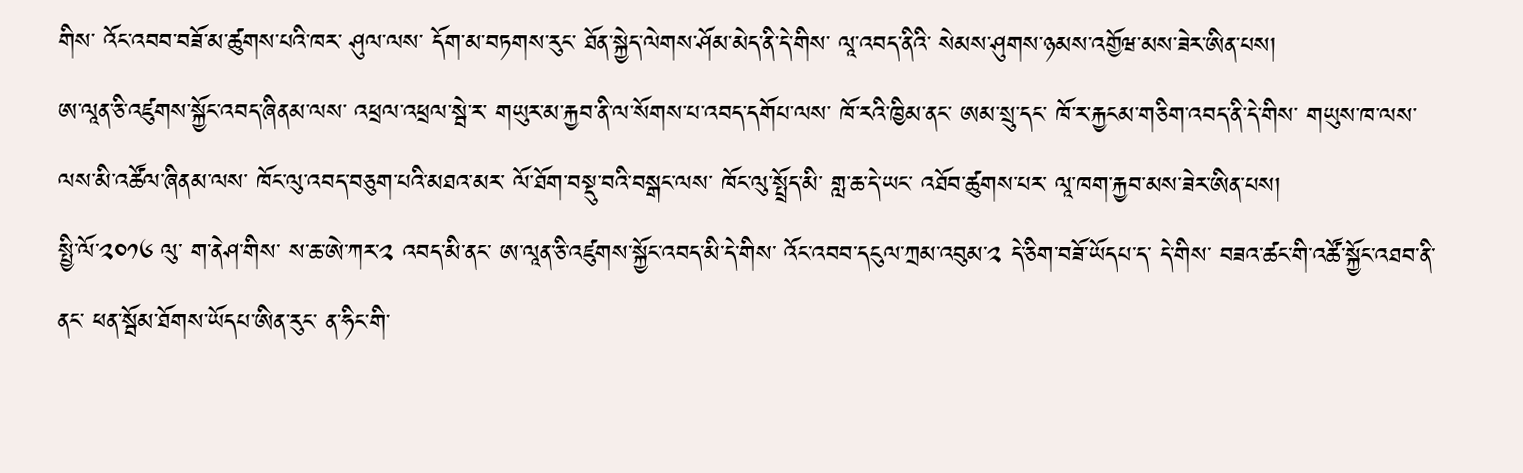གིས་ འོང་འབབ་བཟོ་མ་ཚུགས་པའི་ཁར་ ཤུལ་ལས་ དོག་མ་བཏགས་རུང་ ཐོན་སྐྱེད་ལེགས་ཤོམ་མེད་ནི་དེ་གིས་ ལཱ་འབད་ནིའི་ སེམས་ཤུགས་ཉམས་འགྱོཝ་མས་ཟེར་ཨིན་པས།
ཨ་ལཱན་ཅི་འཛུགས་སྐྱོང་འབད་ཞིནམ་ལས་ འཕྲལ་འཕྲལ་སྦེ་ར་ གཡུར་མ་རྐྱབ་ནི་ལ་སོགས་པ་འབད་དགོཔ་ལས་ ཁོ་རའི་ཁྱིམ་ནང་ ཨམ་སྲུ་དང་ ཁོ་ར་རྐྱངམ་གཅིག་འབད་ནི་དེ་གིས་ གཡུས་ཁ་ལས་ ལས་མི་འཚོལ་ཞིནམ་ལས་ ཁོང་ལུ་འབད་བཅུག་པའི་མཐའ་མར་ ལོ་ཐོག་བསྡུ་བའི་བསྒང་ལས་ ཁོང་ལུ་སྤྲོད་མི་ གླ་ཆ་དེ་ཡང་ འཐོབ་ཚུགས་པར་ ལཱ་ཁག་རྐྱབ་མས་ཟེར་ཨིན་པས།
སྤྱི་ལོ་༢༠༡༦ ལུ་ ག་ནེཤ་གིས་ ས་ཆ་ཨེ་ཀར་༢ འབད་མི་ནང་ ཨ་ལཱན་ཅི་འཛུགས་སྐྱོང་འབད་མི་དེ་གིས་ འོང་འབབ་དངུལ་ཀྲམ་འབུམ་༢ དེ་ཅིག་བཟོ་ཡོདཔ་ད་ དེ་གིས་ བཟའ་ཚང་གི་འཚོ་སྐྱོང་འཐབ་ནི་ནང་ ཕན་སྦོམ་ཐོགས་ཡོདཔ་ཨིན་རུང་ ན་ཧིང་གི་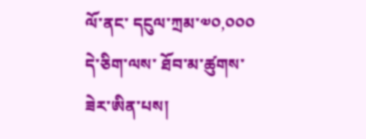ལོ་ནང་ དངུལ་ཀྲམ་༧༠,༠༠༠ དེ་ཅིག་ལས་ ཐོབ་མ་ཚུགས་ཟེར་ཨིན་པས།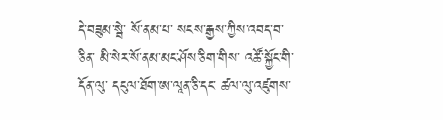དེ་བཟུམ་སྦེ་ སོ་ནམ་པ་ སངས་རྒྱས་ཀྱིས་འབད་བ་ཅིན་ མི་སེར་སོ་ནམ་མང་ཤོས་ཅིག་གིས་ འཚོ་སྐྱོང་གི་དོན་ལུ་ དངུལ་ཐོག་ཨ་ལཱན་ཅི་དང་ ཚལ་ལུ་འཛུགས་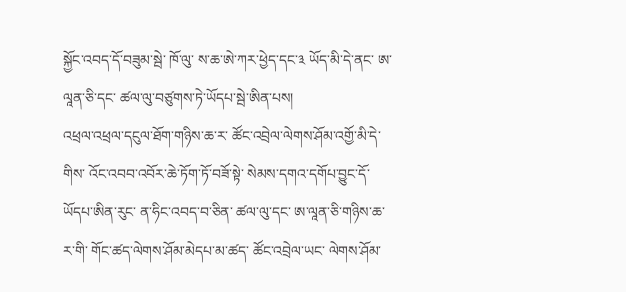སྐྱོང་འབད་དོ་བཟུམ་སྦེ་ ཁོ་ལུ་ ས་ཆ་ཨེ་ཀར་ཕྱེད་དང་༣ ཡོད་མི་དེ་ནང་ ཨ་ལཱན་ཅི་དང་ ཚལ་ལུ་བཙུགས་ཏེ་ཡོདཔ་སྦེ་ཨིན་པས།
འཕྲལ་འཕྲལ་དངུལ་ཐོག་གཉིས་ཆ་ར་ ཚོང་འབྲེལ་ལེགས་ཤོམ་འགྱོ་མི་དེ་གིས་ འོང་འབབ་འབོར་ཆེ་ཏོག་ཏོ་བཟོ་སྟེ་ སེམས་དགའ་དགོཔ་བྱུང་དོ་ཡོདཔ་ཨིན་རུང་ ན་ཧིང་འབད་བ་ཅིན་ ཚལ་ལུ་དང་ ཨ་ལཱན་ཅི་གཉིས་ཆ་ར་གི་ གོང་ཚད་ལེགས་ཤོམ་མེདཔ་མ་ཚད་ ཚོང་འབྲེལ་ཡང་ ལེགས་ཤོམ་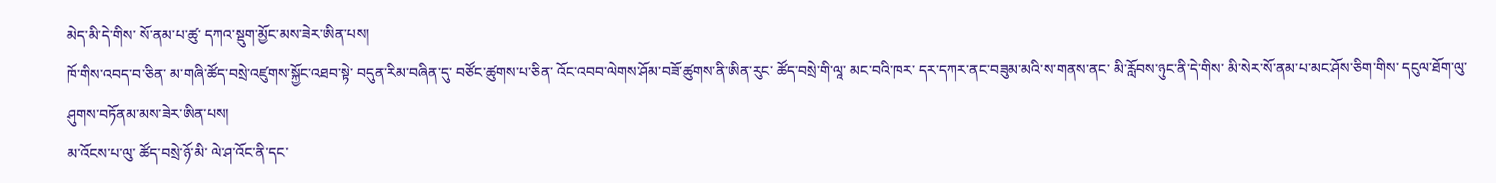མེད་མི་དེ་གིས་ སོ་ནམ་པ་ཚུ་ དཀའ་སྡུག་མྱོང་མས་ཟེར་ཨིན་པས།
ཁོ་གིས་འབད་བ་ཅིན་ མ་གཞི་ཚོད་བསྲེ་འཛུགས་སྐྱོང་འཐབ་སྟེ་ བདུན་རིམ་བཞིན་དུ་ བཙོང་ཚུགས་པ་ཅིན་ འོང་འབབ་ལེགས་ཤོམ་བཟོ་ཚུགས་ནི་ཨིན་རུང་ ཚོད་བསྲེ་གི་ལཱ་ མང་བའི་ཁར་ དར་དཀར་ནང་བཟུམ་མའི་ས་གནས་ནང་ མི་རློབས་ཉུང་ནི་དེ་གིས་ མི་སེར་སོ་ནམ་པ་མང་ཤོས་ཅིག་གིས་ དངུལ་ཐོག་ལུ་ ཤུགས་བཏོནམ་མས་ཟེར་ཨིན་པས།
མ་འོངས་པ་ལུ་ ཚོད་བསྲེ་ཉོ་མི་ ལེ་ཤ་འོང་ནི་དང་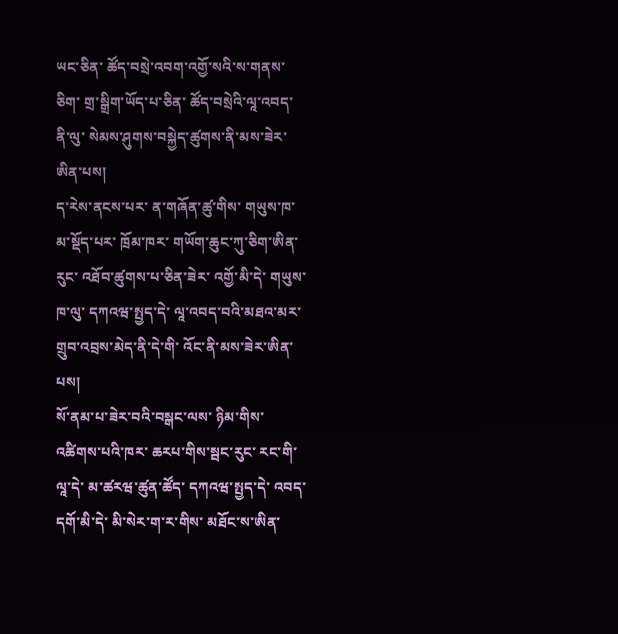ཡང་ཅིན་ ཚོད་བསྲེ་འབག་འགྱོ་སའི་ས་གནས་ཅིག་ གྲ་སྒྲིག་ཡོད་པ་ཅིན་ ཚོད་བསྲེའི་ལཱ་འབད་ནི་ལུ་ སེམས་ཤུགས་བསྐྱེད་ཚུགས་ནི་མས་ཟེར་ཨིན་པས།
ད་རེས་ནངས་པར་ ན་གཞོན་ཚུ་གིས་ གཡུས་ཁ་མ་སྡོད་པར་ ཁྲོམ་ཁར་ གཡོག་ཆུང་ཀུ་ཅིག་ཨིན་རུང་ འཐོབ་ཚུགས་པ་ཅིན་ཟེར་ འགྱོ་མི་དེ་ གཡུས་ཁ་ལུ་ དཀའཝ་སྤྱད་དེ་ ལཱ་འབད་བའི་མཐའ་མར་ གྲུབ་འབྲས་མེད་ནི་དེ་གི་ འོང་ནི་མས་ཟེར་ཨིན་པས།
སོ་ནམ་པ་ཟེར་བའི་བསྒང་ལས་ ཉིམ་གིས་འཚིགས་པའི་ཁར་ ཆརཔ་གིས་སྦང་རུང་ རང་གི་ལཱ་དེ་ མ་ཚརཝ་ཚུན་ཚོད་ དཀའཝ་སྤྱད་དེ་ འབད་དགོ་མི་དེ་ མི་སེར་ག་ར་གིས་ མཐོང་ས་ཨིན་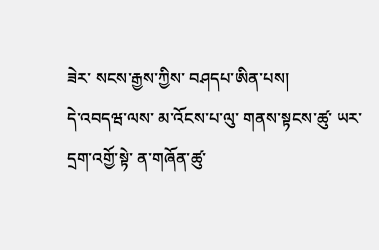ཟེར་ སངས་རྒྱས་ཀྱིས་ བཤདཔ་ཨིན་པས།
དེ་འབདཝ་ལས་ མ་འོངས་པ་ལུ་ གནས་སྟངས་ཚུ་ ཡར་དྲག་འགྱོ་སྟེ་ ན་གཞོན་ཚུ་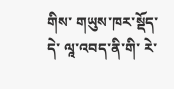གིས་ གཡུས་ཁར་སྡོད་དེ་ ལཱ་འབད་ནི་གི་ རེ་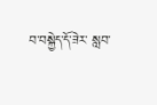བ་བསྐྱེད་དོ་ཟེར་ སླབ་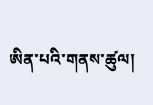ཨིན་པའི་གནས་ཚུལ།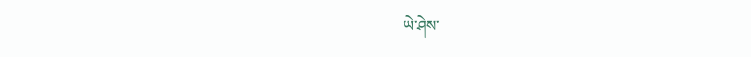ཡེ་ཤེས་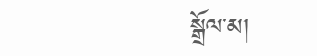སྒྲོལ་མ།